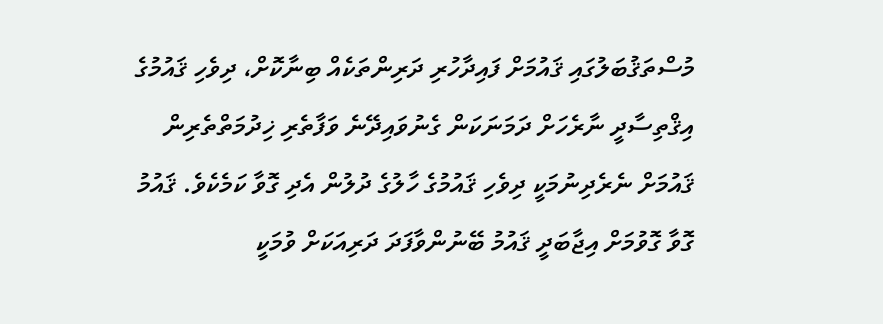މުސްތަޤުބަލުގައި ޤައުމަށް ފައިދާހުރި ދަރިންތަކެއް ބިނާކޮށް، ދިވެހި ޤައުމުގެ އިޤްތިސާދީ ނާރެހަށް ދަމަނަކަން ގެނުވައިދޭނެ ވަފާތެރި ޚިދުމަތްތެރިން ޤައުމަށް ނެރެދިނުމަކީ ދިވެހި ޤައުމުގެ ހާލުގެ ދުލުން އެދި ގޮވާ ކަމެކެވެ. ޤައުމު ގޮވާ ގޮވުމަށް އިޖާބަދީ ޤައުމު ބޭނުންވާފަދަ ދަރިއަކަށް ވުމަކީ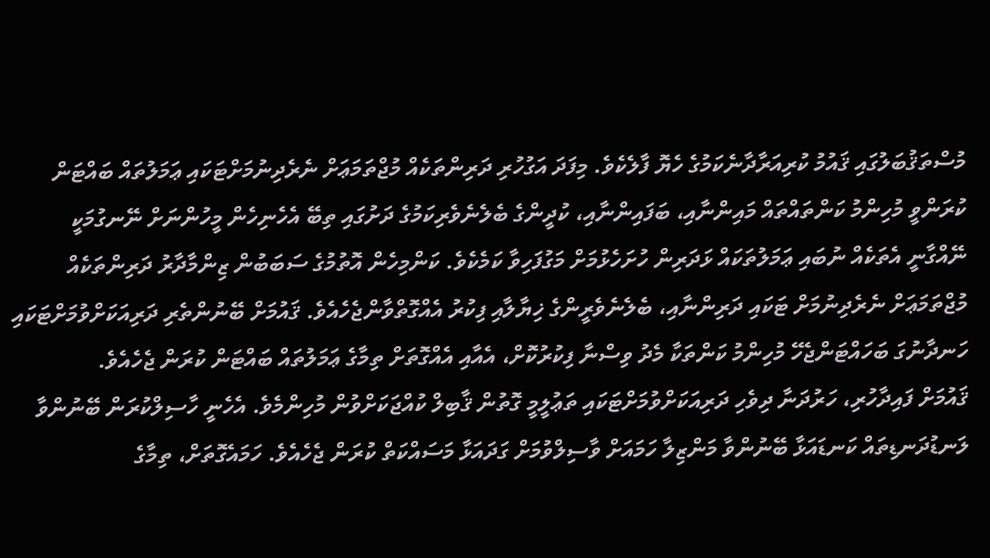މުސްތަޤުބަލުގައި ޤައުމު ކުރިއަރާދާނެކަމުގެ ހެޔޮ ފާލެކެވެ. މިފަދަ އަގުހުރި ދަރިންތަކެއް މުޖްތަމަޢަށް ނެރެދިނުމަށްޓަކައި ޢަމަލުތައް ބައްޓަން ކުރަންވީ މުހިންމު ކަންތައްތައް މައިންނާއި، ބަފައިންނާއި، ކުދީންގެ ބެލެނެވެރިކަމުގެ ދަށުގައި ތިބޭ އެހެނިހެން މީހުންނަށް ނޭނގުމަކީ ނޭއްގާނީ އެތަކެއް ނުބައި ޢަމަލުތަކައް ޅަދަރިން ހުށަހެޅުމަށް މަގުފަހިވާ ކަމެކެވެ. ކަންމިހެން އޮތުމުގެ ސަބަބުން ޒިންމާދާރު ދަރިންތަކެއް މުޖްތަމަޢަށް ނެރެދިނުމަށް ޓަކައި ދަރިންނާއި، ބެލެނެވެރީންގެ ޚިޔާލާއި ފިކުރު އެއްގޮތްވާންޖެހެއެވެ. ޤައުމަށް ބޭނުންތެރި ދަރިއަކަށްވުމަށްޓަކައި ހަނދާނުގަ ބަހައްޓަންޖެހޭ މުހިންމު ކަންތަކާ މެދު ވިސްނާ ފިކުރުކޮށް، އެއާއި އެއްގޮތަށް ތިމާގެ ޢަމަލުތައް ބައްޓަން ކުރަން ޖެހެއެވެ.
ޤައުމަށް ފައިދާހުރި، ހަރުދަނާ ދިވެހި ދަރިއަކަށްވުމަށްޓަކައި ތަޢުލީމީ ގޮތުން ޤާބިލް ކުއްޖަކަށްވުން މުހިންމެވެ. އެހެނީ ހާސިލްކުރަން ބޭނުންވާ ލަނޑުދަނޑިތައް ކަނޑައަޅާ ބޭނުންވާ މަންޒިލާ ހަމައަށް ވާސިލްވުމަށް ގަދައަޅާ މަސައްކަތް ކުރަން ޖެހެއެވެ. ހަމައެގޮތަށް، ތިމާގެ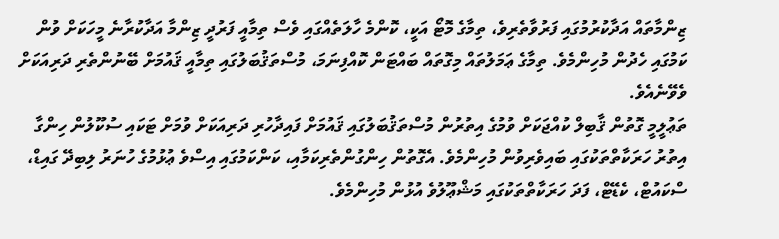ޒިންމާތައް އަދާކުރުމުގައި ފަރުވާތެރިވެ، ތިމާގެ މޮޓޯ އަކީ، ކޮންމެ ހާލަތެއްގައި ވެސް ތިމާއީ ފަރުދީ ޒިންމާ އަދާކުރާނެ މީހަކަށް ވުން ކަމުގައި ހެދުން މުހިންމެވެ. ތިމާގެ ޢަމަލުތައް މިގޮތައް ބައްޓަން ކޮއްފިނަމަ، މުސްތަޤުބަލުގައި ތިމާއީ ޤައުމަށް ބޭނުންތެރި ދަރިއަކަށް ވެވޭނެއެވެ.
ތަޢުލީމީ ގޮތުން ޤާބިލް ކުއްޖަކަށް ވުމުގެ އިތުރުން މުސްތަޤުބަލުގައި ޤައުމަށް ފައިދާހުރި ދަރިއަކަށް ވުމަށް ޓަކައި ސުކޫލުން ހިންގާ އިތުރު ހަރަކާތްތަކުގައި ބައިވެރިވުން މުހިންމެވެ. އެގޮތުން ހިންގުންތެރިކަމާއި، ކަންކަމުގައި އިސްވެ ޢުޅުމުގެ ހުނަރު ލިބިދޭ ގައިޑް، ސްކައުޓް، ކެޑޭޓް، ފަދަ ހަރަކާތްތަކުގައި މަޝްޢޫލުވެ އުޅުން މުހިންމެވެ.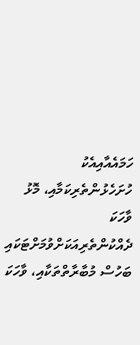ހަމައެއާއިއެކު ހުށަހެޅުންތެރިކަމާއި، މޮޅު ވާހަކަ ދެއްކުންތެރިއަކަށްވުމަށްޓަކައި ބަހުސް މުބާރާތްތަކާއި، ވާހަކަ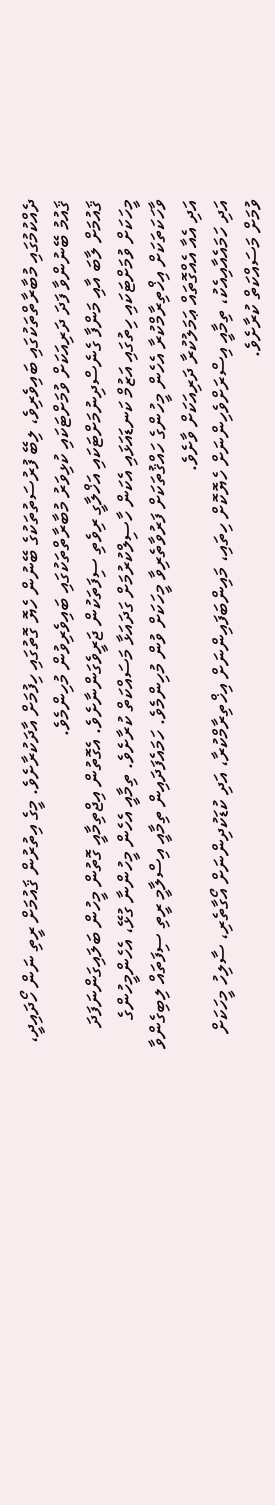ދެއްކުމުގައި މުބާރާތްތަކުގައި ބައިވެރިވެ، ލިބޭ ފުރުސަތުތަކުގެ ބޭނުން ހެޔޮ ގޮތުގައި ހިފުމަށް އާދަކުރާށެވެ. މީގެ އިތުރުން ޤައުމަށް ރީތި ނަން ހޯދައިދީ، ޤައުމު ބޭނުންވާ ފަދަ ދަރިއަކަށް ވުމަށްޓަކައި ކުޅިވަރު މުބާރާތްތަކުގައި ބައިވެރިވުން މުހިންމެވެ.
ޤައުމަށް ލާބަ އާއި މަންފާ ގެނެސްދިނުމަށްޓަކައި އަޚްލާގީ ރިވެތި ސިފަތަކުން ޖަރީވެގަންނާށެވެ. އެގޮތުން އިޖްތިމާއީ ގޮތުން މީހުން ބަލައިގަންނަފަދަ މީހަކަށް ވުމަށްޓަކައި ހިތުގައި އަޒުމް ކަނޑައަޅައި އެކަން ހާސިލްކުރުމަށް ގަދައަޅާ މަސައްކަތް ކުރާށެވެ. ތިމާއީ އެހެން މީހުންނާ ގުޅޭ، އެހެންމީހުންގެ ވާހަކަތަކަށް އިޚްތިރާމްކުރާ އެހެން މީހުންގެ ހައްޤުތަކަށް ފަރުވާތެރިވާ މީހަކަށް ވުން މުހިންމެވެ. ހަމައެފަދައިން ތިމާއީ އިސްލާމީ ރީތި ސިފަތައް ލިބިގެންވާ އަދި އެއާ އެއްގޮތައް ޢަމަލުކުރާ ދަރިއަކަށް ވާށެވެ.
އަދި ހަމައެއާއިއެކު، ތިމާއީ އިސްރަށްވެހިންނަށް ހެޔޮކޮށް ހިތައި، މައިންބަފައިންނަށް އިޚްތިރާމްކުރާ، އަދި ކުޑަކުދިންނަށް އޯގާތެރި، ސާލިހު މީހަކަށް ވުމަށް މަސައްކަތް ކުރާށެވެ.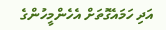އަދި ހަމައެގޮތަށް އެހެންމީހުންގެ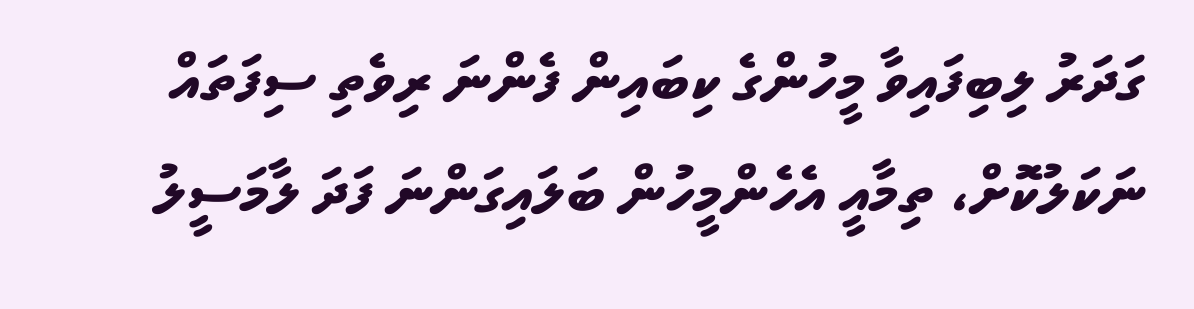ގަދަރު ލިބިފައިވާ މީހުންގެ ކިބައިން ފެންނަ ރިވެތި ސިފަތައް ނަކަލުކޮށް، ތިމާއީ އެހެންމީހުން ބަލައިގަންނަ ފަދަ ލާމަސީލު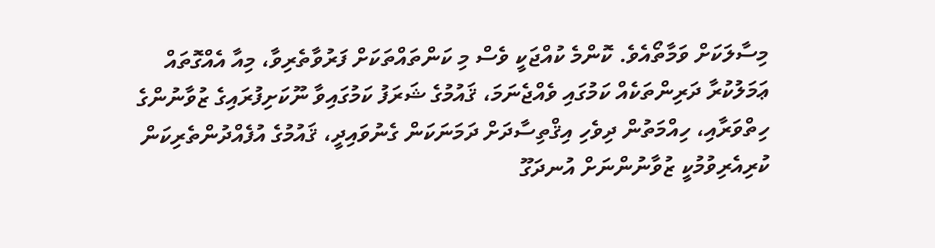މިސާލަކަށް ވަމާތޯއެވެ. ކޮންމެ ކުއްޖަކީ ވެސް މި ކަންތައްތަކަށް ފަރުވާތެރިވާ، މިއާ އެއްގޮތައް ޢަމަލުކުރާ ދަރިންތަކެއް ކަމުގައި ވެއްޖެނަމަ، ޤައުމުގެ ޝަރަފު ކަމުގައިވާ ނޫކަށިފުރައިގެ ޒުވާނުންގެ ހިތްވަރާއި، ހިއްމަތުން ދިވެހި އިޤްތިސާދަށް ދަމަނަކަން ގެނުވައިދީ، ޤައުމުގެ އުފެއްދުންތެރިކަން ކުރިއެރިވުމުކީ ޒުވާނުންނަށް އުނދަގޫ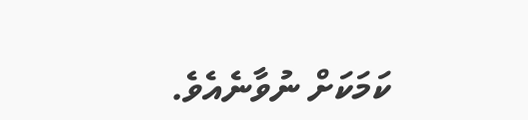ކަމަކަށް ނުވާނެއެވެ.